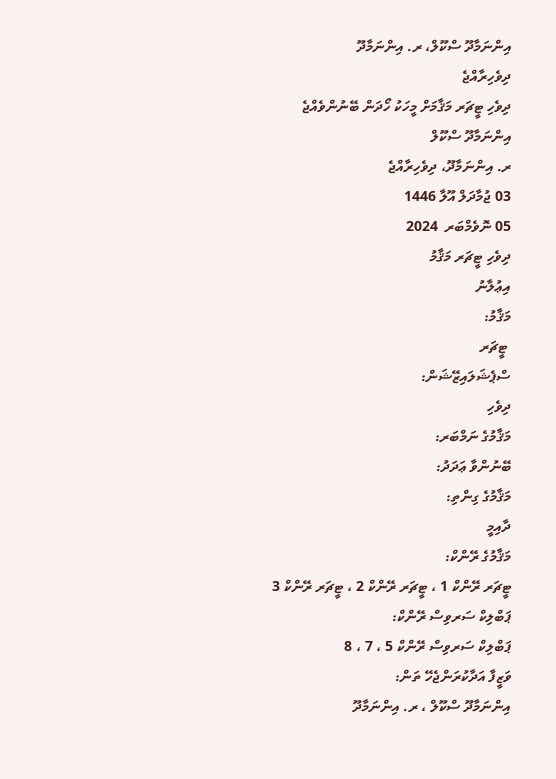އިންނަމާދޫ ސްކޫލް، ރ. އިންނަމާދޫ
ދިވެހިރާއްޖެ
ދިވެހި ޓީޗަރ މަޤާމަށް މީހަކު ހޯދަން ބޭނުންވެއްޖެ
އިންނަމާދޫ ސްކޫލް
ރ. އިންނަމާދޫ، ދިވެހިރާއްޖެ
03 ޖުމާދަލް އޫލާ 1446
05 ނޮވެމްބަރ  2024
ދިވެހި ޓީޗަރ މަޤާމު
އިޢުލާނު
މަޤާމު:
 ޓީޗަރ
ސްޕެޝަލައިޒޭޝަން:
ދިވެހި
މަޤާމުގެ ނަމްބަރ:
ބޭނުންވާ ޢަދަދު:
މަޤާމުގެ ގިންތި:
ދާއިމީ
މަޤާމުގެ ރޭންކް:
ޓީޗަރ ރޭންކް 1 ، ޓީޗަރ ރޭންކް 2 ، ޓީޗަރ ރޭންކް 3
ޕަބްލިކް ސަރވިސް ރޭންކް:
ޕަބްލިކް ސަރވިސް ރޭންކް 5 ، 7 ، 8
ވަޒީފާ އަދާކުރަންޖެހޭ ތަން:
އިންނަމާދޫ ސްކޫލް ، ރ. އިންނަމާދޫ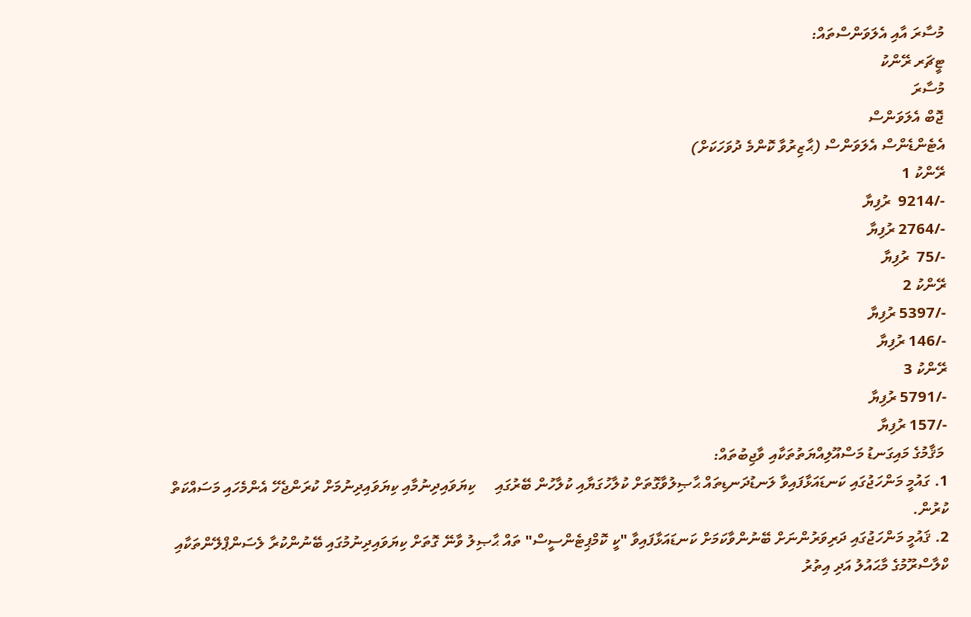މުސާރަ އާއި އެލަވަންސްތައް:
ޓީޗަރ ރޭންކު
މުސާރަ
ޖޮބް އެލަވަންސް
އެޓެންޑެންސް އެލަވަންސް (ޙާޒިރުވާ ކޮންމެ ދުވަހަކަށް)
ރޭންކު 1
-/9214  ރުފިޔާ
-/2764 ރުފިޔާ
-/75  ރުފިޔާ
ރޭންކު 2
-/5397 ރުފިޔާ
-/146 ރުފިޔާ
ރޭންކު 3
-/5791 ރުފިޔާ
-/157 ރުފިޔާ
 މަޤާމުގެ މައިގަނޑު މަސްއޫލިއްޔަތުތަކާއި ވާޖިބުތައް:
1. ގައުމީ މަންހަޖުގައި ކަނޑައަޅާފައިވާ ލަނޑުދަނޑިތައް ޙާޞިލުވާގޮތަށް ކުލާހުގަޔާއި ކުލާހުން ބޭރުގައި     ކިޔަވައިދިނުމާއި ކިޔަވައިދިނުމަށް ކުރަންޖެހޭ އެންމެހައި މަސައްކަތް ކުރުން.
2. ޤައުމީ މަންހަޖުގައި ދަރިވަރުންނަށް ބޭނުންވާކަމަށް ކަނޑައަޅާފައިވާ "ކީ ކޮމްޕިޓެންސީސް" ތައް ޙާޞިލު ވާނޭ ގޮތަށް ކިޔަވައިދިނުމުގައި ބޭނުންކުރާ ލެސަންޕްލޭންތަކާއި ކްލާސްރޫމުގެ މާޙައުލު އަދި އިތުރު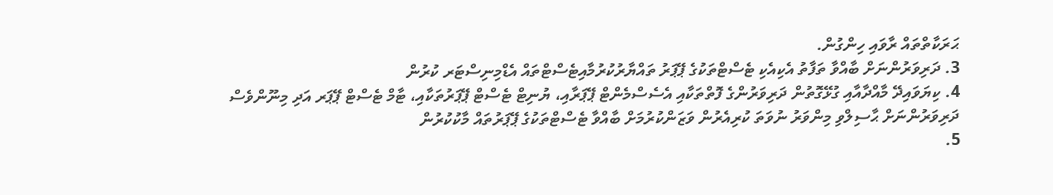ޙަރަކާތްތައް ރާވައި ހިންގުން.
3. ދަރިވަރުންނަށް ބާއްވާ ތަފާތު އެކިއެކި ޓެސްޓްތަކުގެ ޕޭޕަރު ތައްޔާރުކުރުމާއިޓެސްޓްތައް އެޑްމިނިސްޓަރ ކުރުން
4. ކިޔަވައިދޭ މާއްދާއާއި ގުޅޭގޮތުން ދަރިވަރުންގެ ފޮތްތަކާއި އެސެސްމެންޓް ޕޭޕަރާއި، ޔުނިޓް ޓެސްޓް ޕޭޕަރުތަކާއި، ޓާމް ޓެސްޓް ޕޭޕަރ އަދި މިނޫންވެސް ދަރިވަރުންނަށް ޙާސިލްވި މިންވަރު ނުވަތަ ކުރިއެރުން ވަޒަންކުރުމަށް ބާއްވާ ޓެސްޓްތަކުގެ ޕޭޕަރުތައް މާކުކުރުން
5.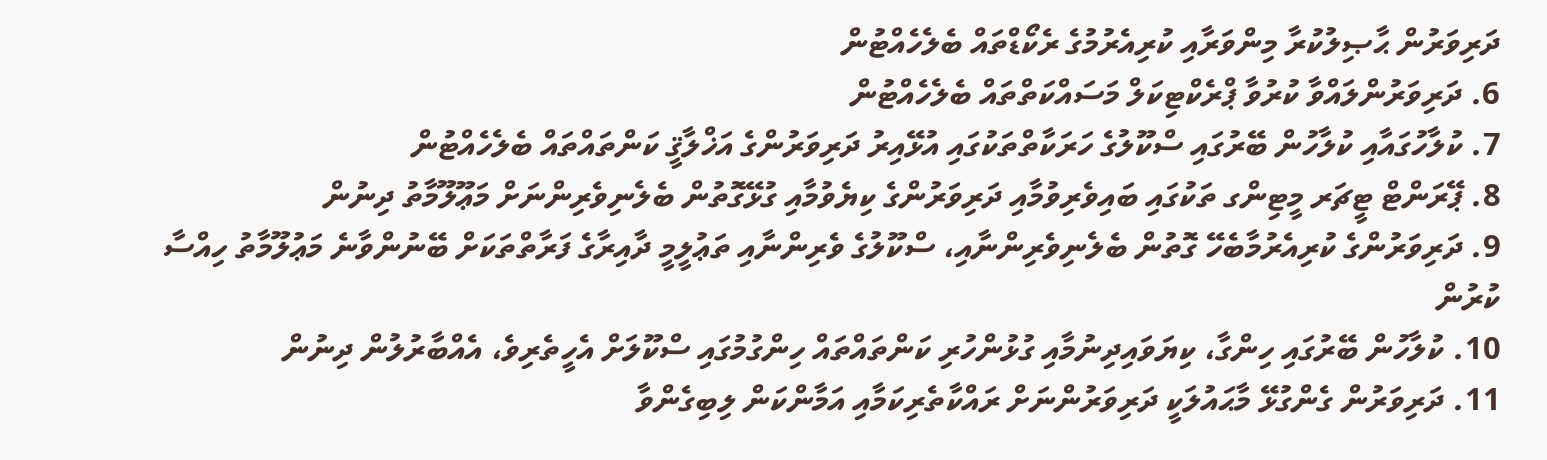ދަރިވަރުން ޙާޞިލުކުރާ މިންވަރާއި ކުރިއެރުމުގެ ރެކޯޑްތައް ބެލެހެއްޓުން
6. ދަރިވަރުންލައްވާ ކުރުވާ ޕްރެކްޓިކަލް މަސައްކަތްތައް ބެލެހެއްޓުން
7. ކުލާހުގައާއި ކުލާހުން ބޭރުގައި ސްކޫލުގެ ހަރަކާތްތަކުގައި އުޅޭއިރު ދަރިވަރުންގެ އަޚްލާޤީ ކަންތައްތައް ބެލެހެއްޓުން
8. ޕޭރަންޓް ޓީޗަރ މީޓިންގ ތަކުގައި ބައިވެރިވުމާއި ދަރިވަރުންގެ ކިޔެވުމާއި ގުޅޭގޮތުން ބެލެނިވެރިންނަށް މަޢޫލޫމާތު ދިނުން
9. ދަރިވަރުންގެ ކުރިއެރުމާބެހޭ ގޮތުން ބެލެނިވެރިންނާއި، ސްކޫލުގެ ވެރިންނާއި ތަޢުލީމީ ދާއިރާގެ ފަރާތްތަކަށް ބޭނުންވާނެ މަޢުލޫމާތު ހިއްސާ ކުރުން
10. ކުލާހުން ބޭރުގައި ހިންގާ، ކިޔަވައިދިނުމާއި ގުޅުންހުރި ކަންތައްތައް ހިންގުމުގައި ސްކޫލަށް އެހީތެރިވެ، އެއްބާރުލުން ދިނުން
11. ދަރިވަރުން ގެންގުޅޭ މާޙައުލަކީ ދަރިވަރުންނަށް ރައްކާތެރިކަމާއި އަމާންކަން ލިބިގެންވާ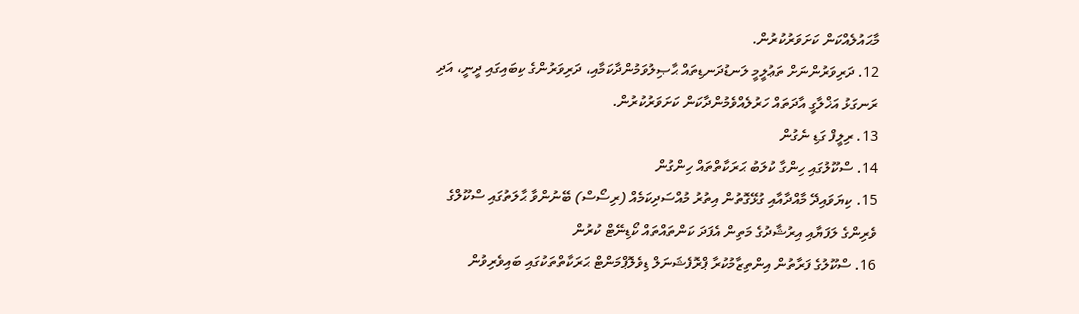މާޙައުލެއްކަން ކަށަވަރުކުރުން.
12. ދަރިވަރުންނަށް ތަޢުލީމީ ލަނޑުދަނޑިތައް ޙާޞިލުވަމުންދާކަމާއި، ދަރިވަރުންގެ ކިބައިގައި ދީނީ، އަދި ރަނގަޅު އަޚްލާގީ އާދަތައް ހަރުލެއްވެމުންދާކަން ކަށަވަރުކުރުން.
13. ރިލީފް ގަޑި ނެގުން
14. ސްކޫލުގައި ހިންގާ ކުލަބު ޙަރަކާތްތައް ހިންގުން
15. ކިޔަވައިދޭ މާއްދާއާއި ގުޅޭގޮތުން އިތުރު މުއްސަދިކަމެއް (ރިސޯސް) ބޭނުންވާ ޙާލަތުގައި ސްކޫލްގެ ވެރިންގެ ލަފަޔާއި އިރުޝާދުގެ މަތިން އެފަދަ ކަންތައްތައް ކޯޑިނޭޓް ކުރުން
16. ސްކޫލުގެ ފަރާތުން އިންތިޒާމުކުރާ ޕްރޮފެޝަނަލް ޑިވެލޮޕްމަންޓް ޙަރަކާތްތަކުގައި ބައިވެރިވުން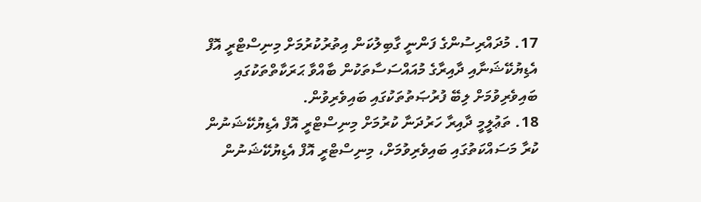17. މުދައްރިސުންގެ ފަންނީ ގާބިލުކަން އިތުރުކުރުމަށް މިނިސްޓްރީ އޮފް އެޑިޔުކޭޝަނާއި ދާއިރާގެ މުއައްސަސާތަކުން ބާއްވާ ޙަރަކާތްތަކުގައި ބައިވެރިވުމަށް ލިބޭ ފުރުޞަތުތަކުގައި ބައިވެރިވުން.
18. ތަޢުލީމީ ދާއިރާ ހަރުދަނާ ކުރުމަށް މިނިސްޓްރީ އޮފް އެޑިޔުކޭޝަނުން ކުރާ މަސައްކަތުގައި ބައިވެރިވުމަށް، މިނިސްޓްރީ އޮފް އެޑިޔުކޭޝަނުން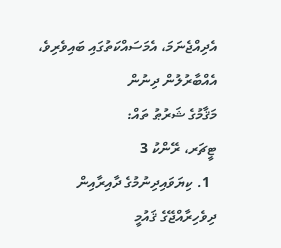އެދިއްޖެނަމަ، އެމަސައްކަތުގައި ބައިވެރިވެ، އެއްބާރުލުން ދިނުން
މަޤާމުގެ ޝަރުޠު ތައް:
ޓީޗަރ، ރޭންކު 3
  1. ކިޔަވައިދިނުމުގެ ދާއިރާއިން ދިވެހިރާއްޖޭގެ ޤައުމީ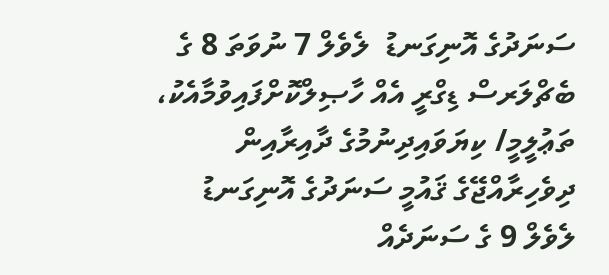ސަނަދުގެ އޮނިގަނޑު  ލެވެލް 7 ނުވަތަ 8 ގެ ބެޗްލަރސް ޑިގްރީ އެއް ހާޞިލްކޮށްފައިވުމާއެކު، ތަޢުލީމީ/ ކިޔަވައިދިނުމުގެ ދާއިރާއިން ދިވެހިރާއްޖޭގެ ޤައުމީ ސަނަދުގެ އޮނިގަނޑު ލެވެލް 9 ގެ ސަނަދެއް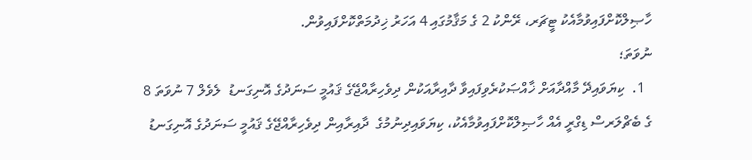ހާޞިލްކޮށްފައިވުމާއެކު ޓީޗަރ، ރޭންކު 2 ގެ މަޤާމުގައި 4 އަހަރު ޚިދުމަތްކޮށްފައިވުން.
ނުވަތަ؛
  1.  ކިޔަވައިދޭ މާއްދާއަށް ޚާއްޞަކުރެވިފައިވާ ދާއިރާއަކުން ދިވެހިރާއްޖޭގެ ޤައުމީ ސަނަދުގެ އޮނިގަނޑު  ލެވެލް 7 ނުވަތަ 8 ގެ ބެޗްލަރސް ޑިގްރީ އެއް ހާޞިލްކޮށްފައިވުމާއެކު، ކިޔަވައިދިނުމުގެ  ދާއިރާއިން ދިވެހިރާއްޖޭގެ ޤައުމީ ސަނަދުގެ އޮނިގަނޑު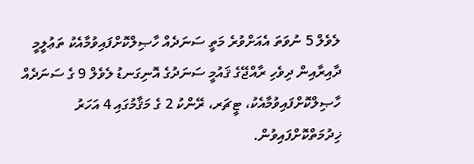ލެވެލް 5 ނުވަތަ އެއަށްވުރެ މަތީ ސަނަދެއް ހާޞިލްކޮށްފައިވުމާއެކު ތަޢުލީމީ ދާއިރާއިން ދިވެހި ރާއްޖޭގެ ޤައުމީ ސަނަދުގެ އޮނިގަނޑު ލެވެލް 9 ގެ ސަނަދެއް ހާޞިލްކޮށްފައިވުމާއެކު، ޓީޗަރ، ރޭންކު 2 ގެ މަޤާމުގައި 4 އަހަރު ޚިދުމަތްކޮށްފައިވުން.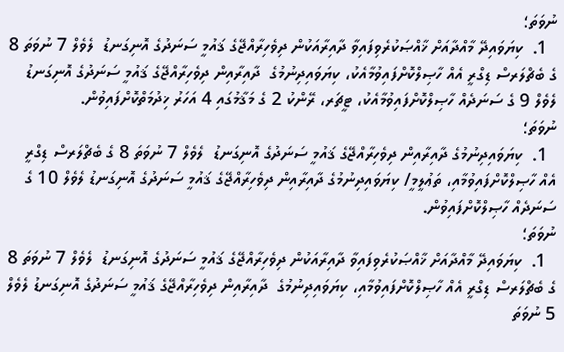ނުވަތަ؛
  1.  ކިޔަވައިދޭ މާއްދާއަށް ޚާއްޞަކުރެވިފައިވާ ދާއިރާއަކުން ދިވެހިރާއްޖޭގެ ޤައުމީ ސަނަދުގެ އޮނިގަނޑު  ލެވެލް 7 ނުވަތަ 8 ގެ ބެޗްލަރސް ޑިގްރީ އެއް ހާޞިލްކޮށްފައިވުމާއެކު، ކިޔަވައިދިނުމުގެ  ދާއިރާއިން ދިވެހިރާއްޖޭގެ ޤައުމީ ސަނަދުގެ އޮނިގަނޑު ލެވެލް 9 ގެ ސަނަދެއް ހާޞިލްކޮށްފައިވުމާއެކު، ޓީޗަރ، ރޭންކު 2 ގެ މަޤާމުގައި 4 އަހަރު ޚިދުމަތްކޮށްފައިވުން.
ނުވަތަ؛
  1.  ކިޔަވައިދިނުމުގެ ދާއިރާއިން ދިވެހިރާއްޖޭގެ ޤައުމީ ސަނަދުގެ އޮނިގަނޑު  ލެވެލް 7 ނުވަތަ 8 ގެ ބެޗްލަރސް ޑިގްރީ އެއް ހާޞިލްކޮށްފައިވުމާއި، ތަޢުލީމީ/ ކިޔަވައިދިނުމުގެ ދާއިރާއިން ދިވެހިރާއްޖޭގެ ޤައުމީ ސަނަދުގެ އޮނިގަނޑު ލެވެލް 10 ގެ ސަނަދެއް ހާޞިލްކޮށްފައިވުން.
ނުވަތަ؛
  1.  ކިޔަވައިދޭ މާއްދާއަށް ޚާއްޞަކުރެވިފައިވާ ދާއިރާއަކުން ދިވެހިރާއްޖޭގެ ޤައުމީ ސަނަދުގެ އޮނިގަނޑު  ލެވެލް 7 ނުވަތަ 8 ގެ ބެޗްލަރސް ޑިގްރީ އެއް ހާޞިލްކޮށްފައިވުމާއި، ކިޔަވައިދިނުމުގެ  ދާއިރާއިން ދިވެހިރާއްޖޭގެ ޤައުމީ ސަނަދުގެ އޮނިގަނޑު ލެވެލް 5 ނުވަތަ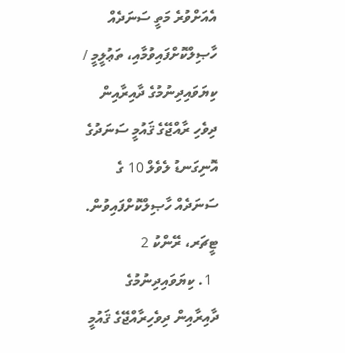އެއަށްވުރެ މަތީ ސަނަދެއް ހާޞިލްކޮށްފައިވުމާއި، ތަޢުލީމީ / ކިޔަވައިދިނުމުގެ ދާއިރާއިން ދިވެހި ރާއްޖޭގެ ޤައުމީ ސަނަދުގެ އޮނިގަނޑު ލެވެލް 10 ގެ ސަނަދެއް ހާޞިލްކޮށްފައިވުން.
ޓީޗަރ، ރޭންކު 2
  1. ކިޔަވައިދިނުމުގެ ދާއިރާއިން ދިވެހިރާއްޖޭގެ ޤައުމީ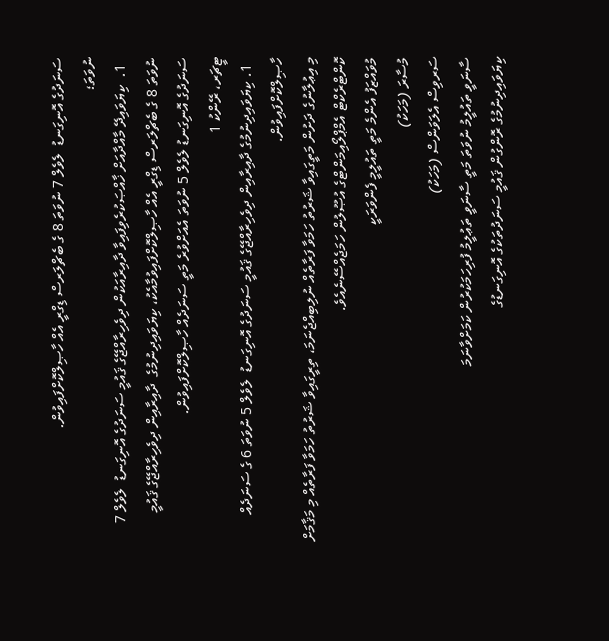ސަނަދުގެ އޮނިގަނޑު  ލެވެލް 7 ނުވަތަ 8 ގެ ބެޗްލަރސް ޑިގްރީ އެއް ހާޞިލްކޮށްފައިވުން.
ނުވަތަ؛
  1.  ކިޔަވައިދޭ މާއްދާއަށް ޚާއްޞަކުރެވިފައިވާ ދާއިރާއަކުން ދިވެހިރާއްޖޭގެ ޤައުމީ ސަނަދުގެ އޮނިގަނޑު  ލެވެލް 7 ނުވަތަ 8 ގެ ބެޗްލަރސް ޑިގްރީ އެއް ހާޞިލްކޮށްފައިވުމާއެކު، ކިޔަވައިދިނުމުގެ  ދާއިރާއިން ދިވެހިރާއްޖޭގެ ޤައުމީ ސަނަދުގެ އޮނިގަނޑު ލެވެލް 5 ނުވަތަ އެއަށްވުރެ މަތީ ސަނަދެއް ހާޞިލްކޮށްފައިވުން.
ޓީޗަރ، ރޭންކު 1
  1. ކިޔަވައިދިނުމުގެ ދާއިރާއިން ދިވެހިރާއްޖޭގެ ޤައުމީ ސަނަދުގެ އޮނިގަނޑު  ލެވެލް 5 ނުވަތަ 6 ގެ ސަނަދެއް ހާޞިލްކޮށްފައިވުން.
މި އިޢުލާނުގެ ދަށުން މަތީގައިވާ ޝަރުތު ހަމަވާ ފަރާތެއް ނުލިބިއްޖެނަމަ، ތިރީގައިވާ ޝަރުތު ހަމަވާ ފަރާތެއް މި މަޤާމަށް ކޮންޓްރެކްޓް އެމްޕްލޯއިމަންޓްގެ އުޞޫލުން ހަމަޖެއްސޭނެއެވެ.
މުވައްޒަފު އެންމެ މަތީ ތައުލީމީ ފެންވަރަކީ
މުސާރަ (މަހަކު)
ސަރވިސް އެލަވަންސް (މަހަކު)
ސާނަވީ ތައުލީމު ނުވަތަ މަތީ ސާނަވީ ތަޢުލީމު ފުރިހަމަކުރުން ކަމަށްވާނަމަ
ކިޔަވައިދިނުމުގެ ރޮންގުން ޤައުމީ ސަނަދުތަކުގެ އޮނިގަނޑުގެ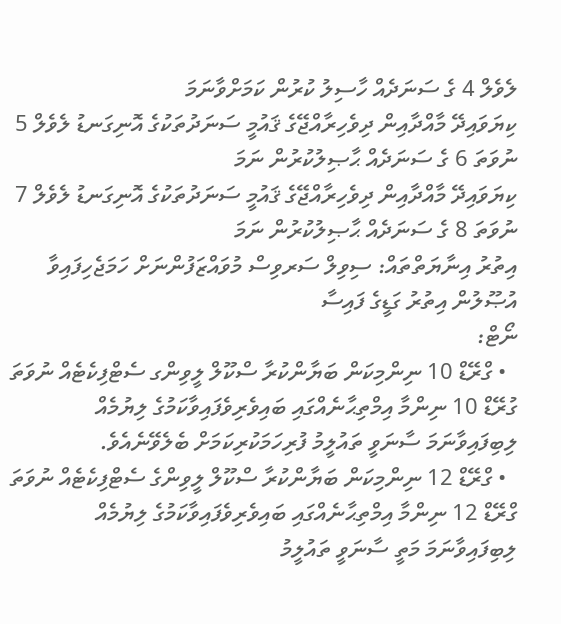ލެވެލް 4 ގެ ސަނަދެއް ހާސިލު ކުރުން ކަމަށްވާނަމަ
ކިޔަވައިދޭ މާއްދާއިން ދިވެހިރާއްޖޭގެ ޤައުމީ ސަނަދުތަކުގެ އޮނިގަނޑު ލެވެލް 5 ނުވަތަ 6 ގެ ސަނަދެއް ޙާޞިލުކުރުން ނަމަ
ކިޔަވައިދޭ މާއްދާއިން ދިވެހިރާއްޖޭގެ ޤައުމީ ސަނަދުތަކުގެ އޮނިގަނޑު ލެވެލް 7 ނުވަތަ 8 ގެ ސަނަދެއް ޙާޞިލުކުރުން ނަމަ
އިތުރު އިނާޔަތްތައް: ސިވިލް ސަރވިސް މުވައްޒަފުންނަށް ހަމަޖެހިފައިވާ އުޞޫލުން އިތުރު ގަޑީގެ ފައިސާ
ނޯޓް:
  • ގްރޭޑް 10 ނިންމިކަން ބަޔާންކުރާ ސްކޫލް ލީވިންގ ސެޓްފިކެޓެއް ނުވަތަ ގުރޭޑް 10 ނިންމާ އިމްތިޙާނެއްގައި ބައިވެރިވެފައިވާކަމުގެ ލިޔުމެއް ލިބިފައިވާނަމަ ސާނަވީ ތައުލީމު ފުރިހަމަކުރިކަމަށް ބެލެވޭނެއެވެ.
  • ގްރޭޑް 12 ނިންމިކަން ބަޔާންކުރާ ސްކޫލް ލީވިންގެ ސެޓްފިކެޓެއް ނުވަތަ ގްރޭޑް 12 ނިންމާ އިމްތިޙާނެއްގައި ބައިވެރިވެފައިވާކަމުގެ ލިޔުމެއް ލިބިފައިވާނަމަ މަތީ ސާނަވީ ތައުލީމު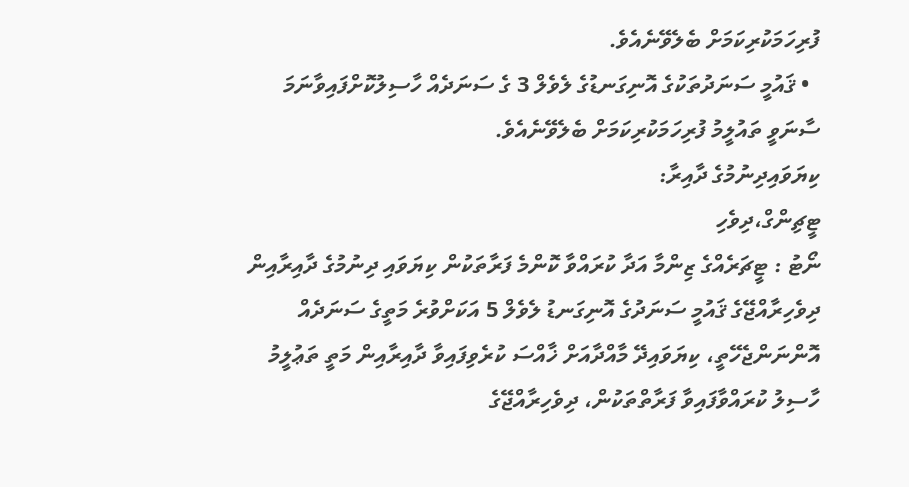ފުރިހަމަކުރިކަމަށް ބެލެވޭނެއެވެ.
  • ޤައުމީ ސަނަދުތަކުގެ އޮނިގަނޑުގެ ލެވެލް 3 ގެ ސަނަދެއް ހާސިލުކޮށްފައިވާނަމަ ސާނަވީ ތައުލީމު ފުރިހަމަކުރިކަމަށް ބެލެވޭނެއެވެ.
ކިޔަވައިދިނުމުގެ ދާއިރާ:
ޓީޗިންގް،ދިވެހި
ނޯޓު : ޓީޗަރެއްގެ ޒިންމާ އަދާ ކުރައްވާ ކޮންމެ ފަރާތަކުން ކިޔަވައި ދިނުމުގެ ދާއިރާއިން ދިވެހިރާއްޖޭގެ ޤައުމީ ސަނަދުގެ އޮނިގަނޑު ލެވެލް 5 އަކަށްވުރެ މަތީގެ ސަނަދެއް އޮންނަންޖެހޭތީ، ކިޔަވައިދޭ މާއްދާއަށް ޚާއްސަ ކުރެވިފައިވާ ދާއިރާއިން މަތީ ތަޢުލީމު ހާސިލު ކުރައްވާފައިވާ ފަރާތްތަކުން، ދިވެހިރާއްޖޭގެ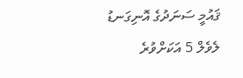ޤައުމީ ސަނަދުގެ އޮނިގަނޑު ލެވެލް 5 އަކަށްވުރެ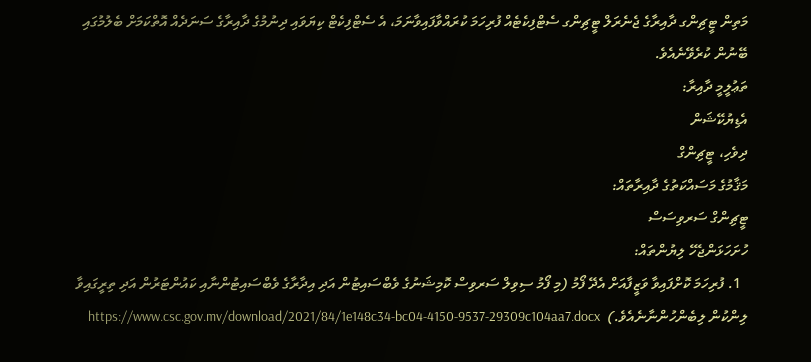މަތިން ޓީޗިންގ ދާއިރާގެ ޖެނެރަލް ޓީޗިންގ ސެޓްފިކެޓެއް ފުރިހަމަ ކުރައްވާފައިވާނަމަ، އެ ސެޓްފިކެޓް ކިޔަވައި ދިނުމުގެ ދާއިރާގެ ސަނަދެއް އޮތްކަމަށް ބެލުމުގައި ބޭނުން ކުރެވޭނެއެވެ.
ތަޢުލީމީ ދާއިރާ:
އެޑިޔުކޭޝަން
ދިވެހި، ޓީޗިންގް
މަޤާމުގެ މަސައްކަތުގެ ދާއިރާތައް:
ޓީޗިންގް ސަރވިސަސް
ހުށަހަޅަންޖެހޭ ލިޔުންތައް:
  1. ފުރިހަމަ ކޮށްފައިވާ ވަޒީފާއަށް އެދޭ ފޯމު (މި ފޯމު ސިވިލް ސަރވިސް ކޮމިޝަނުގެ ވެބްސައިޓުން އަދި އިދާރާގެ ވެބްސައިޓުންނާއި ކައުންޓަރުން އަދި ތިރީގައިވާ ލިންކުން ލިބެންހުންނާނެއެވެ.)  https://www.csc.gov.mv/download/2021/84/1e148c34-bc04-4150-9537-29309c104aa7.docx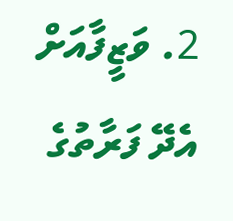2. ވަޒީފާއަށް އެދޭ ފަރާތުގެ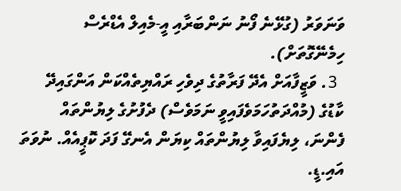ވަނަވަރު (ގުޅޭނެ ފޯނު ނަންބަރާއި އީ-މެއިލް އެޑްރެސް ހިމެނޭގޮތަށް).
  3. ވަޒީފާއަށް އެދޭ ފަރާތުގެ ދިވެހި ރައްޔިތެއްކަން އަންގައިދޭ ކާޑުގެ (މުއްދަތުހަމަވެފައިވީ ނަމަވެސް) ދެފުށުގެ ލިޔުންތައް ފެންނަ، ލިޔެފައިވާ ލިޔުންތައް ކިޔަން އެނގޭ ފަދަ ކޮޕީއެއް. ނުވަތަ އައި.ޑީ.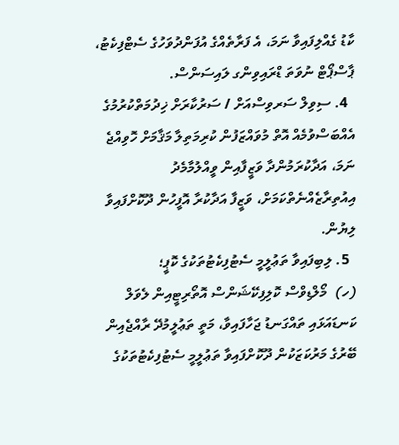ކާޑު ގެއްލިފައިވާ ނަމަ، އެ ފަރާތެއްގެ އުފަންދުވަހުގެ ސެޓްފިކެޓު، ޕާސްޕޯޓް ނުވަތަ ޑްރައިވިންގ ލައިސަންސް.
  4. ސިވިލް ސަރވިސްއަށް / ސަރުކާރަށް ޚިދުމަތްކުރުމުގެ އެއްބަސްވުމެއް އޮތް މުވައްޒަފުން ކުރިމަތިލާ މަޤާމަށް ހޮވިއްޖެ ނަމަ، އަދާކުރަމުންދާ ވަޒީފާއިން ވީއްލުމާމެދު އިއުތިރާޒެއްނެތްކަމަށް، ވަޒީފާ އަދާކުރާ އޮފީހުން ދޫކޮށްފައިވާ ލިޔުން.
  5. ލިބިފައިވާ ތަޢުލީމީ ސެޓުފިކެޓުތަކުގެ ކޮޕީ؛
(ހ)  މޯލްޑިވްސް ކޮލިފިކޭޝަންސް އޮތޯރިޓީއިން ލެވަލް ކަނޑައަޅައި ތައްގަނޑު ޖަހާފައިވާ، މަތީ ތަޢުލީމުދޭ ރާއްޖެއިން ބޭރުގެ މަރުކަޒަކުން ދޫކޮށްފައިވާ ތަޢުލީމީ ސެޓުފިކެޓުތަކުގެ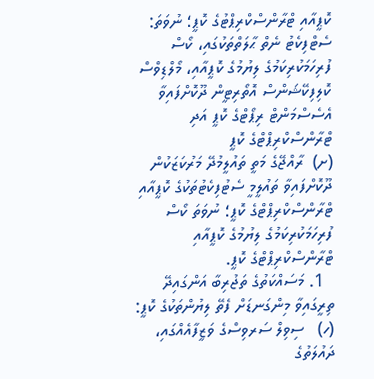ކޮޕީއާއި ޓްރާންސްކްރިޕްޓުގެ ކޮޕީ؛ ނުވަތަ: ސެޓްފިކެޓު ނެތް ޙާލަތްތަކުގައި، ކޯސް ފުރިހަމަކުރިކަމުގެ ލިޔުމުގެ ކޮޕީއާއި، މޯލްޑިވްސް ކޮލިފިކޭޝަންސް އޮތޯރިޓީން ދޫކޮށްފައިވާ އެސެސްމަންޓް ރިޕޯޓްގެ ކޮޕީ އަދި ޓްރާންސްކްރިޕްޓްގެ ކޮޕީ
(ށ)  ރާއްޖޭގެ މަތީ ތައުލީމުދޭ މަރުކަޒަކުން ދޫކޮށްފައިވާ ތައުލީމީ ސެޓުފިކެޓުތަކުގެ ކޮޕީއާއި ޓްރާންސްކްރިޕްޓްގެ ކޮޕީ؛ ނުވަތަ ކޯސް ފުރިހަމަކުރިކަމުގެ ލިޔުމުގެ ކޮޕީއާއި ޓްރާންސްކްރިޕްޓްގެ ކޮޕީ.
  1. މަސައްކަތުގެ ތަޖުރިބާ އަންގައިދޭ ތިރީގައިވާ މިންގަނޑަށް ފެތޭ ލިޔުންތަކުގެ ކޮޕީ:
(ހ)   ސިވިލް ސަރވިސްގެ ވަޒީފާއެއްގައި، ދައުލަތުގެ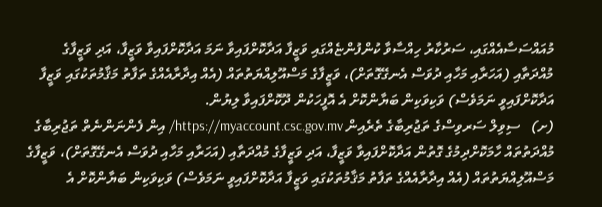މުއައްސަސާއެއްގައި، ސަރުކާރު ހިއްސާވާ ކުންފުންޏެއްގައި ވަޒީފާ އަދާކޮށްފައިވާ ނަމަ އަދާކޮށްފައިވާ ވަޒީފާ، އަދި ވަޒީފާގެ މުއްދަތާއި (އަހަރާއި މަހާއި ދުވަސް އެނގޭގޮތަށް)، ވަޒީފާގެ މަސްއޫލިއްޔަތުތައް (އެއް އިދާރާއެއްގެ ތަފާތު މަޤާމުތަކުގައި ވަޒީފާ އަދާކޮށްފައިވީ ނަމަވެސް) ވަކިވަކިން ބަޔާންކޮށް އެ އޮފީހަކުން ދޫކޮށްފައިވާ ލިޔުން.
(ށ)   ސިވިލް ސަރވިސްގެ ތަޖުރިބާގެ ތެރެއިން https://myaccount.csc.gov.mv/ އިން ފެންނަންނެތް ތަޖުރިބާގެ މުއްދަތުތައް ހާމަކޮށްދިމުގެ ގޮތުން އަދާކޮށްފައިވާ ވަޒީފާ، އަދި ވަޒީފާގެ މުއްދަތާއި (އަހަރާއި މަހާއި ދުވަސް އެނގޭގޮތަށް)، ވަޒީފާގެ މަސްއޫލިއްޔަތުތައް (އެއް އިދާރާއެއްގެ ތަފާތު މަޤާމުތަކުގައި ވަޒީފާ އަދާކޮށްފައިވީ ނަމަވެސް) ވަކިވަކިން ބަޔާންކޮށް އެ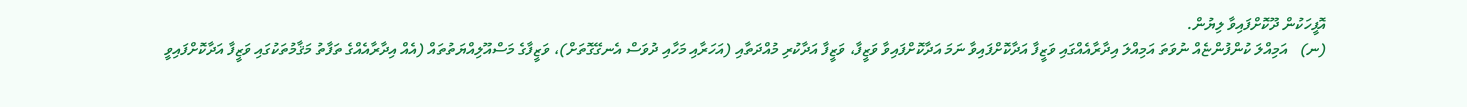އޮފީހަކުން ދޫކޮށްފައިވާ ލިޔުން.
(ނ)   އަމިއްލަ ކުންފުންޏެއް ނުވަތަ އަމިއްލަ އިދާރާއެއްގައި ވަޒީފާ އަދާކޮށްފައިވާ ނަމަ އަދާކޮށްފައިވާ ވަޒީފާ، ވަޒީފާ އަދާކުރި މުއްދަތާއި (އަހަރާއި މަހާއި ދުވަސް އެނގޭގޮތަށް)، ވަޒީފާގެ މަސްއޫލިއްޔަތުތައް (އެއް އިދާރާއެއްގެ ތަފާތު މަޤާމުތަކުގައި ވަޒީފާ އަދާކޮށްފައިވީ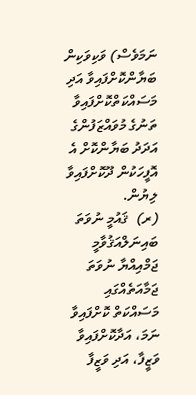ނަމަވެސް) ވަކިވަކިން ބަޔާންކޮށްފައިވާ އަދި މަސައްކަތްކޮށްފައިވާ ތަނުގެ މުވައްޒަފުންގެ އަދަދު ބަޔާންކޮށް އެ އޮފީހަކުން ދޫކޮށްފައިވާ ލިޔުން.
(ރ)  ޤައުމީ ނުވަތަ ބައިނަލްއަޤުވާމީ ޖަމްއިއްޔާ ނުވަތަ ޖަމާއަތެއްގައި މަސައްކަތް ކޮށްފައިވާ ނަމަ، އަދާކޮށްފައިވާ ވަޒީފާ، އަދި ވަޒީފާ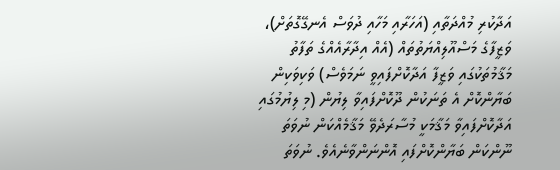އަދާކުރި މުއްދަތާއި (އަހަރާއި މަހާއި ދުވަސް އެނގޭގޮތަށް)، ވަޒީފާގެ މަސްއޫލިއްޔަތުތައް (އެއް އިދާރާއެއްގެ ތަފާތު މަޤާމުތަކުގައި ވަޒީފާ އަދާކޮށްފައިވީ ނަމަވެސް) ވަކިވަކިން ބަޔާންކޮށް އެ ތަނަކުން ދޫކޮށްފައިވާ ލިޔުން (މި ލިޔުމުގައި އަދާކޮށްފައިވާ މަޤާމަކީ މުސާރަދެވޭ މަޤާމެއްކަން ނުވަތަ ނޫންކަން ބަޔާންކޮށްފައި އޮންނަންވާނެއެވެ. ނުވަތަ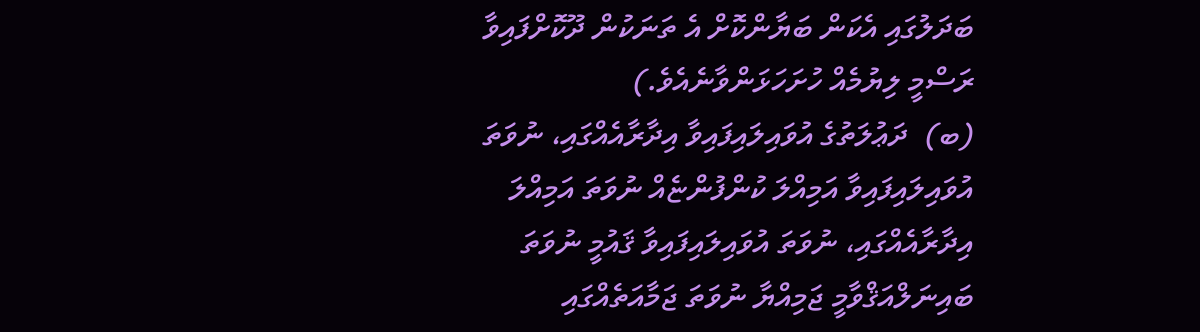ބަދަލުގައި އެކަން ބަޔާންކޮށް އެ ތަނަކުން ދޫކޮށްފައިވާ ރަސްމީ ލިޔުމެއް ހުށަހަޅަންވާނެއެވެ.)
(ބ)  ދަޢުލަތުގެ އުވައިލައިފައިވާ އިދާރާއެއްގައި، ނުވަތަ އުވައިލައިފައިވާ އަމިއްލަ ކުންފުންޏެއް ނުވަތަ އަމިއްލަ އިދާރާއެއްގައި، ނުވަތަ އުވައިލައިފައިވާ ޤައުމީ ނުވަތަ ބައިނަލްއަޤްވާމީ ޖަމިއްޔާ ނުވަތަ ޖަމާއަތެއްގައި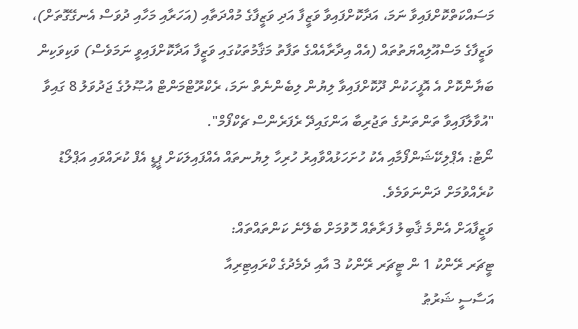މަސައްކަތްކޮށްފައިވާ ނަމަ، އަދާކޮށްފައިވާ ވަޒީފާ އަދި ވަޒީފާގެ މުއްދަތާއި (އަހަރާއި މަހާއި ދުވަސް އެނގޭގޮތަށް)، ވަޒީފާގެ މަސްއޫލިއްޔަތުތައް (އެއް އިދާރާއެއްގެ ތަފާތު މަޤާމުތަކުގައި ވަޒީފާ އަދާކޮށްފައިވީ ނަމަވެސް) ވަކިވަކިން ބަޔާންކޮށް އެ އޮފީހަކުން ދޫކޮށްފައިވާ ލިޔުން ލިބެންނެތް ނަމަ، ރެކްރޫޓްމަންޓް އުޞޫލުގެ ޖަދުވަލު 8 ގައިވާ "އުވާލާފައިވާ ތަންތަނުގެ ތަޖުރިބާ އަންގައިދޭ ރެފަރެންސް ޗެކްފޯމް".
ނޯޓު: އެޕްލިކޭޝަންފޯމާއި އެކު ހުށަހަޅުއްވާއިރު ހުރިހާ ލިޔުނތައް އެއްފައިލަކަށް ޕީޑީ އެފް ކުރައްވައި އަޕްލޯޑު ކުރެއްވުމަށް ދަންނަވަމެވެ.
ވަޒީފާއަށް އެންމެ ޤާބިލު ފަރާތެއް ހޮވުމަށް ބެލޭނެ ކަންތައްތައް:
ޓީޗަރ ރޭންކު 1 ން ޓީޗަރ ރޭންކު 3 އާއި ދެމެދުގެ ކްރައިޓިރިއާ
އަސާސީ ޝަރުޠު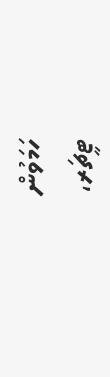ހަމަވުން
ޓީޗަރ،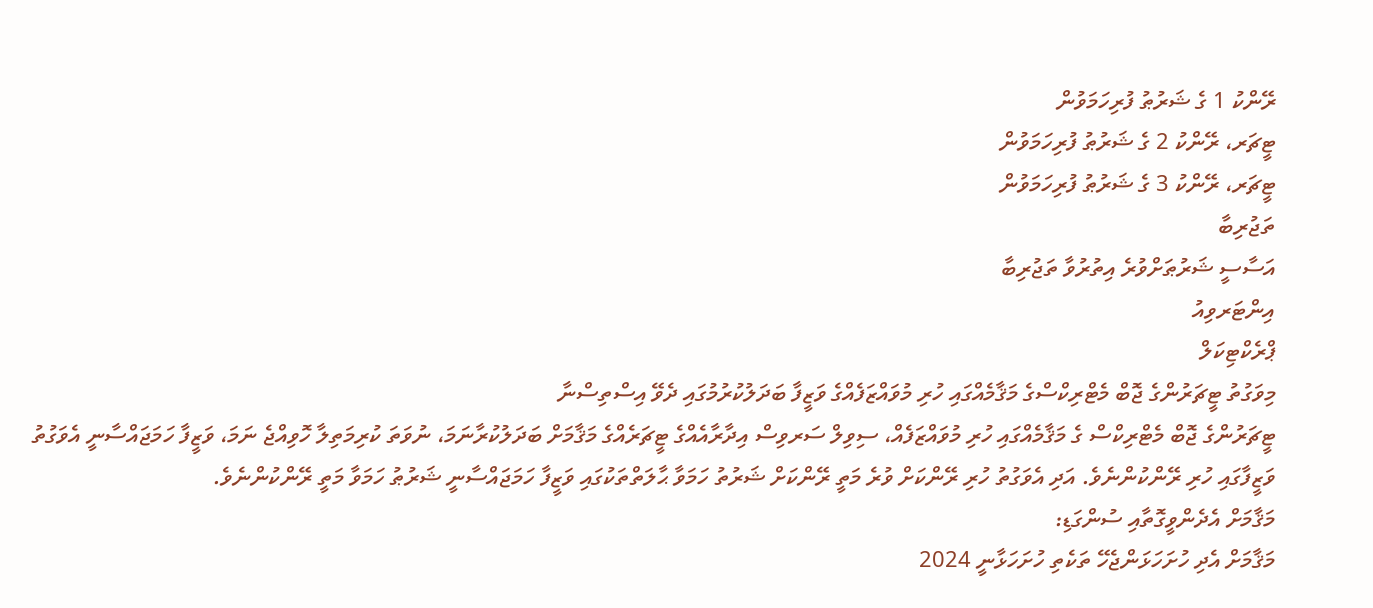ރޭންކު 1 ގެ ޝަރުޠު ފުރިހަމަވުން
ޓީޗަރ، ރޭންކު 2 ގެ ޝަރުޠު ފުރިހަމަވުން
ޓީޗަރ، ރޭންކު 3 ގެ ޝަރުޠު ފުރިހަމަވުން
ތަޖުރިބާ
އަސާސީ ޝަރުޠަށްވުރެ އިތުރުވާ ތަޖުރިބާ
އިންޓަރވިއު
ޕްރެކްޓިކަލް
މިވަގުތު ޓީޗަރުންގެ ޖޮބް މެޓްރިކްސްގެ މަޤާމެއްގައި ހުރި މުވައްޒަފެއްގެ ވަޒީފާ ބަދަލުކުރުމުގައި ދެވޭ އިސްތިސްނާ
ޓީޗަރުންގެ ޖޮބް މެޓްރިކްސް ގެ މަޤާމެއްގައި ހުރި މުވައްޒަފެއް، ސިވިލް ސަރވިސް އިދާރާއެއްގެ ޓީޗަރެއްގެ މަޤާމަށް ބަދަލުކުރާނަމަ، ނުވަތަ ކުރިމަތިލާ ހޮވިއްޖެ ނަމަ، ވަޒީފާ ހަމަޖައްސާނީ އެވަގުތު ވަޒީފާގައި ހުރި ރޭންކުންނެވެ. އަދި އެވަގުތު ހުރި ރޭންކަށް ވުރެ މަތީ ރޭންކަށް ޝަރުތު ހަމަވާ ޙާލަތްތަކުގައި ވަޒީފާ ހަމަޖައްސާނީ ޝަރުޠު ހަމަވާ މަތީ ރޭންކުންނެވެ.
މަޤާމަށް އެދެންވީގޮތާއި ސުންގަޑި:
މަޤާމަށް އެދި ހުށަހަޅަންޖެހޭ ތަކެތި ހުށަހަޅާނީ 2024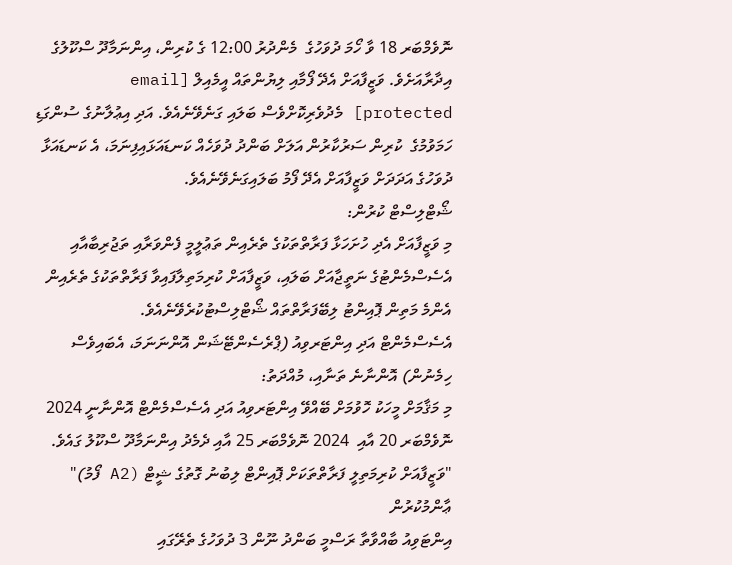ނޮވެމްބަރ 18 ވާ ހޯމަ ދުވަހުގެ  މެންދުރު 12:00 ގެ ކުރިން، އިންނަމާދޫ ސްކޫލުގެ އިދާރާއަށެވެ. ވަޒީފާއަށް އެދޭ ފޯމާއި ލިޔުންތައް އީމެއިލް [email protected] މެދުވެރިކޮށްވެސް ބަލައި ގަނެވޭނެއެވެ. އަދި އިޢުލާނުގެ ސުންގަޑި ހަމަވުމުގެ  ކުރިން ސަރުކާރުން އަލަށް ބަންދު ދުވަހެއް ކަނޑައަޅައިފިނަމަ، އެ ކަނޑައަޅާ ދުވަހުގެ އަދަދަށް ވަޒީފާއަށް އެދޭ ފޯމު ބަލައިގަނެވޭނެއެވެ.
ޝޯޓްލިސްޓް ކުރުން:
މި ވަޒީފާއަށް އެދި ހުށަހަޅާ ފަރާތްތަކުގެ ތެރެއިން ތަޢުލީމީ ފެންވަރާއި ތަޖުރިބާއާއި އެސެސްމެންޓުގެ ނަތީޖާއަށް ބަލައި، ވަޒީފާއަށް ކުރިމަތިލާފައިވާ ފަރާތްތަކުގެ ތެރެއިން އެންމެ މަތިން ޕޮއިންޓު ލިބޭފަރާތްތައް ޝޯޓްލިސްޓުކުރެވޭނެއެވެ.
އެސެސްމެންޓް އަދި އިންޓަރވިއު (ޕްރެސެންޓޭޝަން އޮންނަނަމަ، އެބައިވެސް ހިމެނުން) އޮންނާނެ ތަނާއި، މުއްދަތު:
މި މަޤާމަށް މީހަކު ހޮވުމަށް ބޭއްވޭ އިންޓަރވިއު އަދި އެސެސްމެންޓް އޮންނާނީ 2024 ނޮވެމްބަރ 20 އާއި  2024 ނޮވެމްބަރ 25 އާއި ދެމެދު އިންނަމާދޫ ސްކޫލު ގައެވެ.
"ވަޒީފާއަށް ކުރިމަތިލީ ފަރާތްތަކަށް ޕޮއިންޓް ލިބުނު ގޮތުގެ ޝީޓް (A2 ފޯމު)" ޢާންމުކުރުން
އިންޓަވިއު ބާއްވާތާ ރަސްމީ ބަންދު ނޫން 3 ދުވަހުގެ ތެރޭގައި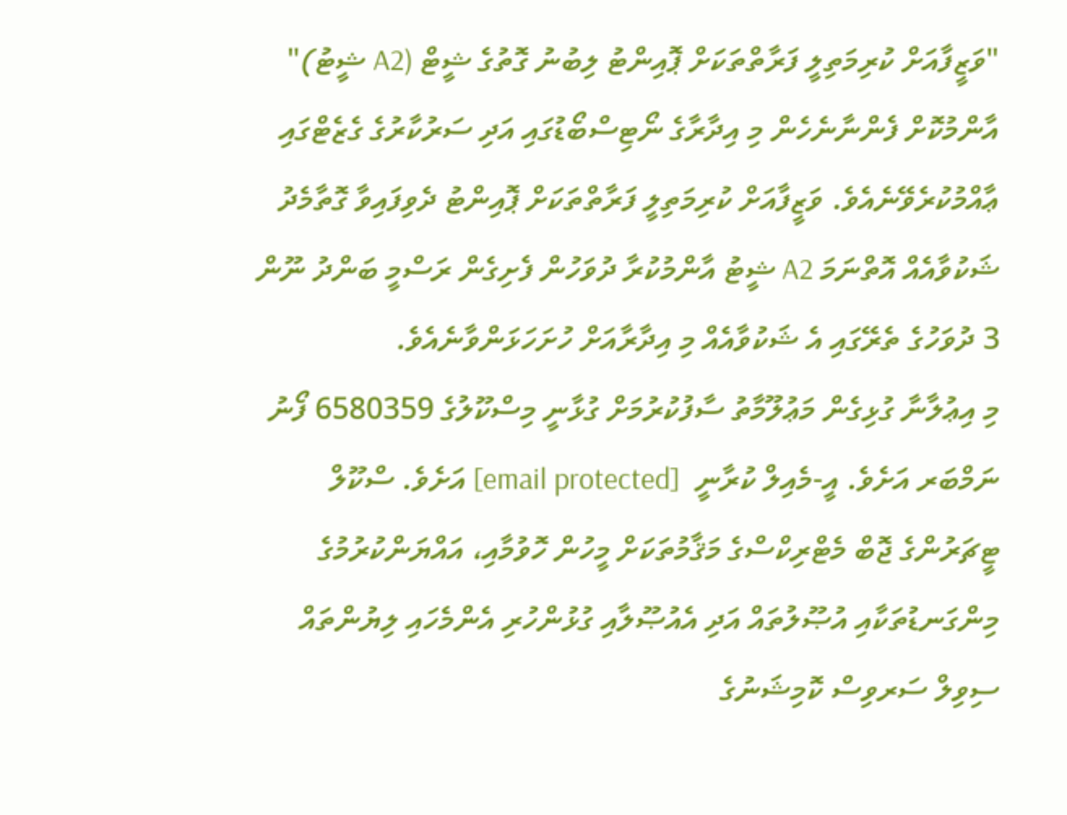"ވަޒީފާއަށް ކުރިމަތިލީ ފަރާތްތަކަށް ޕޮއިންޓު ލިބުނު ގޮތުގެ ޝީޓް (A2 ޝީޓު)" އާންމުކޮށް ފެންނާނެހެން މި އިދާރާގެ ނޯޓިސްބޯޑުގައި އަދި ސަރުކާރުގެ ގެޒެޓްގައި ޢާއްމުކުރެވޭނެއެވެ. ވަޒީފާއަށް ކުރިމަތިލީ ފަރާތްތަކަށް ޕޮއިންޓު ދެވިފައިވާ ގޮތާމެދު ޝަކުވާއެއް އޮތްނަމަ A2 ޝީޓު އާންމުކުރާ ދުވަހުން ފެށިގެން ރަސްމީ ބަންދު ނޫން 3 ދުވަހުގެ ތެރޭގައި އެ ޝަކުވާއެއް މި އިދާރާއަށް ހުށަހަޅަންވާނެއެވެ.
މި އިޢުލާނާ ގުޅިގެން މަޢުލޫމާތު ސާފުކުރުމަށް ގުޅާނީ މިސްކޫލުގެ 6580359 ފޯނު ނަމްބަރ އަށެވެ. އީ-މެއިލް ކުރާނީ  [email protected] އަށެވެ. ސްކޫލް ޓީޗަރުންގެ ޖޮބް މެޓްރިކްސްގެ މަޤާމުތަކަށް މީހުން ހޮވުމާއި، އައްޔަންކުރުމުގެ މިންގަނޑުތަކާއި އުޞޫލުތައް އަދި އެއުޞޫލާއި ގުޅުންހުރި އެންމެހައި ލިޔުންތައް ސިވިލް ސަރވިސް ކޮމިޝަނުގެ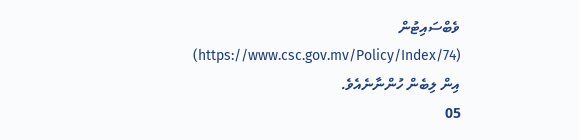ވެބްސައިޓުން (https://www.csc.gov.mv/Policy/Index/74) އިން ލިބެން ހުންނާނެއެވެ.
05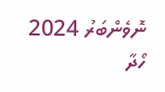ނޮވެންބަރު 2024
ހޯދާ